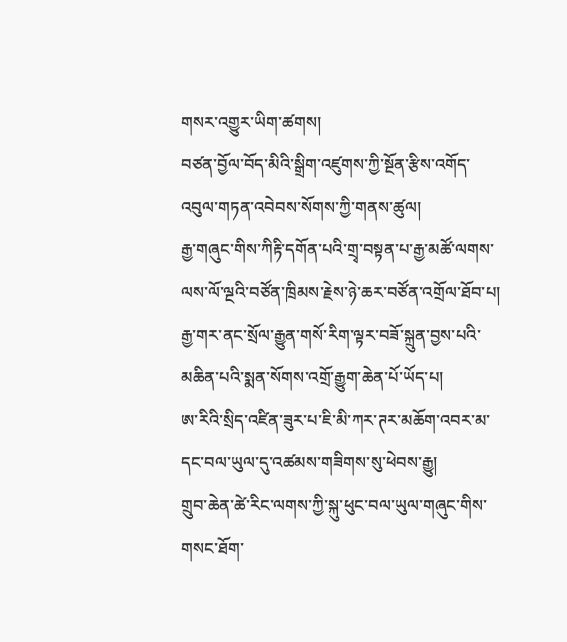གསར་འགྱུར་ཡིག་ཚགས།
བཙན་བྱོལ་བོད་མིའི་སྒྲིག་འཛུགས་ཀྱི་སྔོན་རྩིས་འགོད་འབུལ་གཏན་འབེབས་སོགས་ཀྱི་གནས་ཚུལ།
རྒྱ་གཞུང་གིས་ཀིརྟི་དགོན་པའི་གྲྭ་བསྟན་པ་རྒྱ་མཚོ་ལགས་ལས་ལོ་ལྔའི་བཙོན་ཁྲིམས་རྗེས་ཉེ་ཆར་བཙོན་འགྲོལ་ཐོབ་པ།
རྒྱ་གར་ནང་སྲོལ་རྒྱུན་གསོ་རིག་ལྟར་བཟོ་སྐྲུན་བྱས་པའི་མཆིན་པའི་སྨན་སོགས་འགྲོ་རྒྱུག་ཆེན་པོ་ཡོད་པ།
ཨ་རིའི་སྲིད་འཛིན་ཟུར་པ་ཇི་མི་ཀར་ཊར་མཆོག་འབར་མ་དང་བལ་ཡུལ་དུ་འཚམས་གཟིགས་སུ་ཕེབས་རྒྱུ།
གྲུབ་ཆེན་ཚེ་རིང་ལགས་ཀྱི་སྐུ་ཕུང་བལ་ཡུལ་གཞུང་གིས་གསང་ཐོག་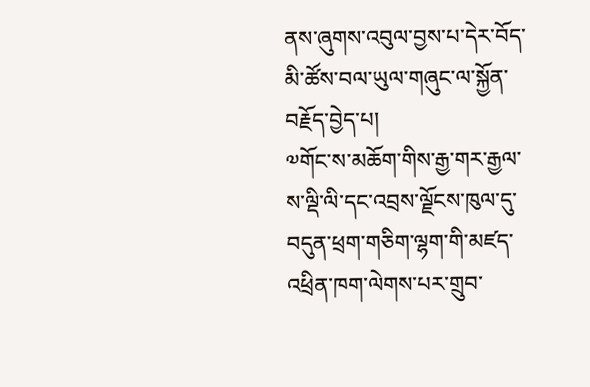ནས་ཞུགས་འབུལ་བྱས་པ་དེར་བོད་མི་ཚོས་བལ་ཡུལ་གཞུང་ལ་སྐྱོན་བརྗོད་བྱེད་པ།
༧གོང་ས་མཆོག་གིས་རྒྱ་གར་རྒྱལ་ས་ལྡི་ལི་དང་འབྲས་ལྗོངས་ཁུལ་དུ་བདུན་ཕྲག་གཅིག་ལྷག་གི་མཛད་འཕྲིན་ཁག་ལེགས་པར་གྲུབ་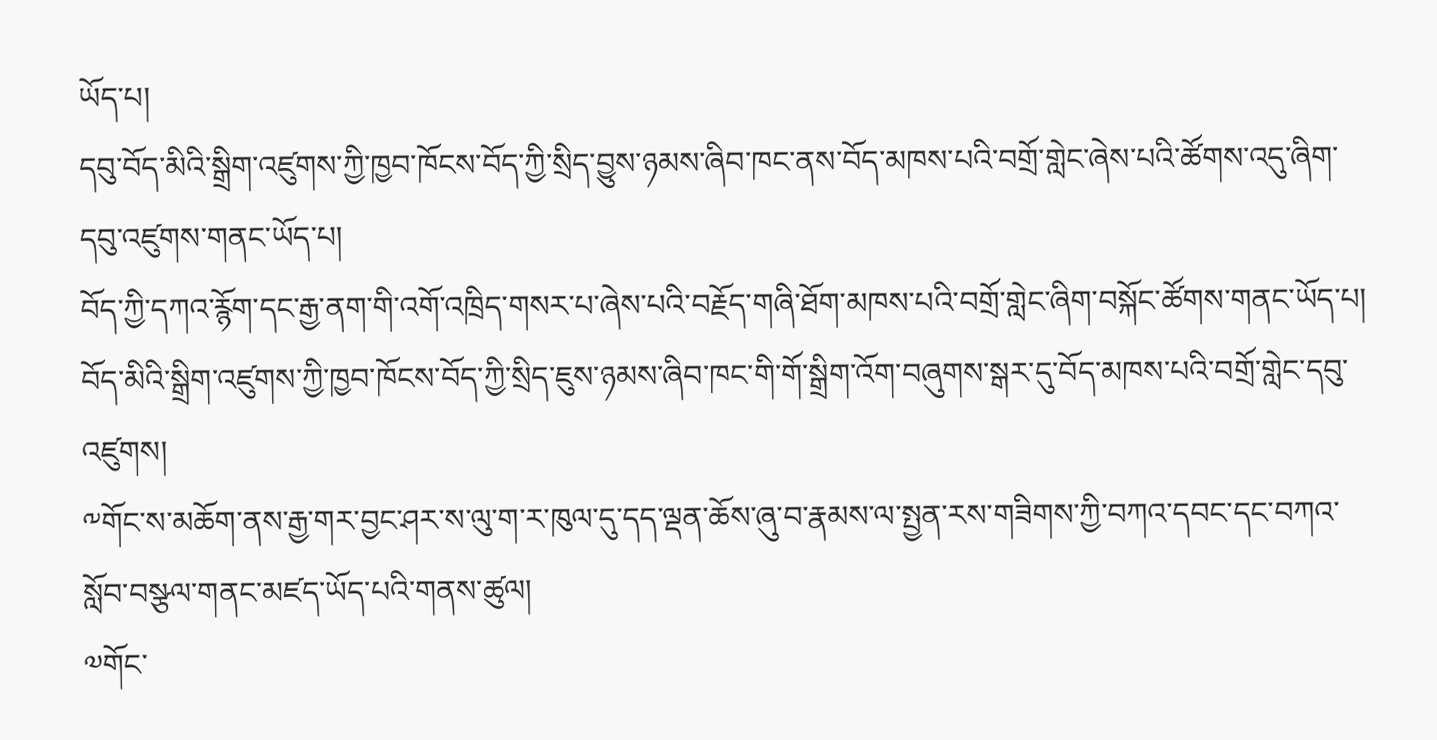ཡོད་པ།
དབུ་བོད་མིའི་སྒྲིག་འཛུགས་ཀྱི་ཁྱབ་ཁོངས་བོད་ཀྱི་སྲིད་བྱུས་ཉམས་ཞིབ་ཁང་ནས་བོད་མཁས་པའི་བགྲོ་གླེང་ཞེས་པའི་ཚོགས་འདུ་ཞིག་དབུ་འཛུགས་གནང་ཡོད་པ།
བོད་ཀྱི་དཀའ་རྙོག་དང་རྒྱ་ནག་གི་འགོ་འཁྲིད་གསར་པ་ཞེས་པའི་བརྗོད་གཞི་ཐོག་མཁས་པའི་བགྲོ་གླེང་ཞིག་བསྐོང་ཚོགས་གནང་ཡོད་པ།
བོད་མིའི་སྒྲིག་འཛུགས་ཀྱི་ཁྱབ་ཁོངས་བོད་ཀྱི་སྲིད་ཇུས་ཉམས་ཞིབ་ཁང་གི་གོ་སྒྲིག་འོག་བཞུགས་སྒར་དུ་བོད་མཁས་པའི་བགྲོ་གླེང་དབུ་འཛུགས།
༸གོང་ས་མཆོག་ནས་རྒྱ་གར་བྱང་ཤར་ས་ལུ་ག་ར་ཁུལ་དུ་དད་ལྡན་ཆོས་ཞུ་བ་རྣམས་ལ་སྤྱན་རས་གཟིགས་ཀྱི་བཀའ་དབང་དང་བཀའ་སློབ་བསྩལ་གནང་མཛད་ཡོད་པའི་གནས་ཚུལ།
༧གོང་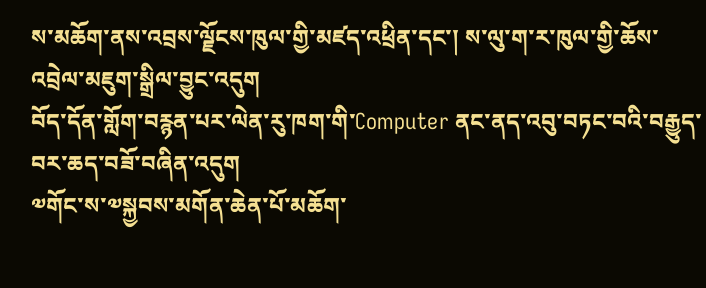ས་མཆོག་ནས་འབྲས་ལྗོངས་ཁུལ་གྱི་མཛད་འཕྲིན་དང་། ས་ལུ་ག་ར་ཁུལ་གྱི་ཆོས་འབྲེལ་མཇུག་སྒྲིལ་བྱུང་འདུག
བོད་དོན་གློག་བརྙན་པར་ལེན་རུ་ཁག་གི་Computer ནང་ནད་འབུ་བཏང་བའི་བརྒྱུད་བར་ཆད་བཟོ་བཞིན་འདུག
༧གོང་ས་༧སྐྱབས་མགོན་ཆེན་པོ་མཆོག་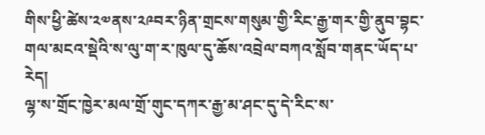གིས་ཕྱི་ཚེས་༢༧ནས་༢༩བར་ཉིན་གྲངས་གསུམ་གྱི་རིང་རྒྱ་གར་གྱི་ནུབ་བྷང་གལ་མངའ་སྡེའི་ས་ལུ་ག་ར་ཁུལ་དུ་ཆོས་འབྲེལ་བཀའ་སློབ་གནང་ཡོད་པ་རེད།
ལྷ་ས་གྲོང་ཁྱེར་མལ་གྲོ་གུང་དཀར་རྒྱ་མ་ཤང་དུ་དེ་རིང་ས་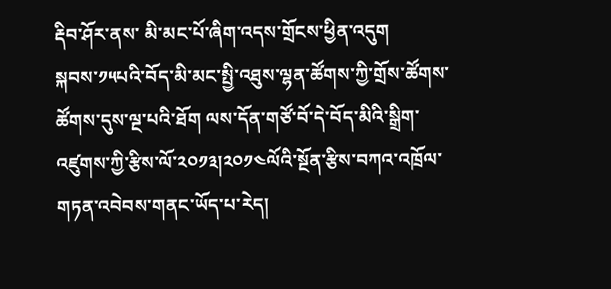རྡིབ་ཤོར་ནས་ མི་མང་པོ་ཞིག་འདས་གྲོངས་ཕྱིན་འདུག
སྐབས་༡༥པའི་བོད་མི་མང་སྤྱི་འཐུས་ལྷན་ཚོགས་ཀྱི་གྲོས་ཚོགས་ཚོགས་དུས་ལྔ་པའི་ཐོག ལས་དོན་གཙོ་བོ་དེ་བོད་མིའི་སྒྲིག་འཛུགས་ཀྱི་རྩིས་ལོ་༢༠༡༣།༢༠༡༤ལོའི་སྔོན་རྩིས་བཀའ་འཁྲོལ་གཏན་འབེབས་གནང་ཡོད་པ་རེད།